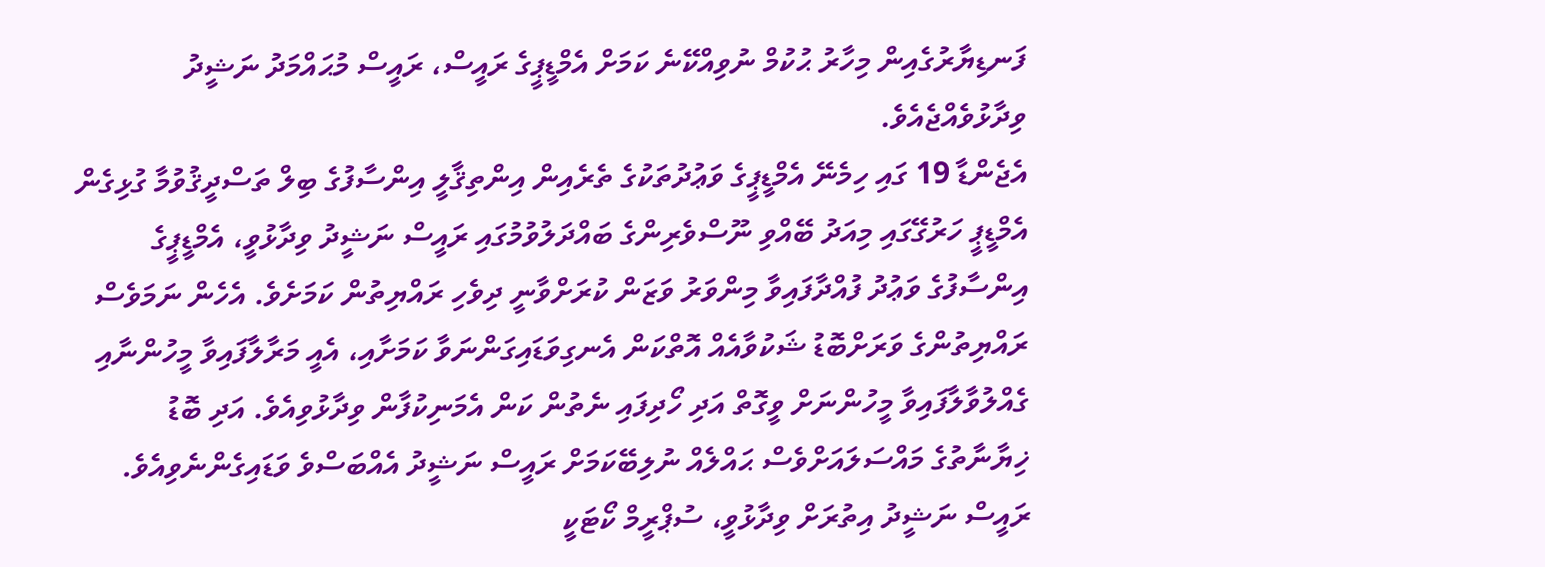ފަނޑިޔާރުގެއިން މިހާރު ޙުކުމް ނުވިއްކޭނެ ކަމަށް އެމްޑީޕީގެ ރައީސް، ރައީސް މުޙައްމަދު ނަޝީދު ވިދާޅުވެއްޖެއެވެ.
އެޖެންޑާ 19 ގައި ހިމެނޭ އެމްޑީޕީގެ ވަޢުދުތަކުގެ ތެރެއިން އިންތިޤާލީ އިންސާފުގެ ބިލް ތަސްދީޤުވުމާ ގުޅިގެން އެމްޑީޕީ ހަރުގޭގައި މިއަދު ބޭއްވި ނޫސްވެރިންގެ ބައްދަލުވުމުގައި ރައީސް ނަޝީދު ވިދާޅުވީ، އެމްޑީޕީގެ އިންސާފުގެ ވަޢުދު ފުއްދާފައިވާ މިންވަރު ވަޒަން ކުރަށްވާނީ ދިވެހި ރައްޔިތުން ކަމަށެވެ. އެހެން ނަމަވެސް ރައްޔިތުންގެ ވަރަށްބޮޑު ޝަކުވާއެއް އޮތްކަން އެނގިވަޑައިގަންނަވާ ކަމަށާއި، އެއީ މަރާލާފައިވާ މީހުންނާއި ގެއްލުވާލާފައިވާ މީހުންނަށް ވީގޮތް އަދި ހޯދިފައި ނެތުން ކަން އެމަނިކުފާން ވިދާޅުވިއެވެ. އަދި ބޮޑު ޚިޔާނާތުގެ މައްސަލައަށްވެސް ޙައްލެއް ނުލިބޭކަމަށް ރައީސް ނަޝީދު އެއްބަސްވެ ވަޑައިގެންނެވިއެވެ.
ރައީސް ނަޝީދު އިތުރަށް ވިދާޅުވީ، ސުޕްރީމް ކޯޓަކީ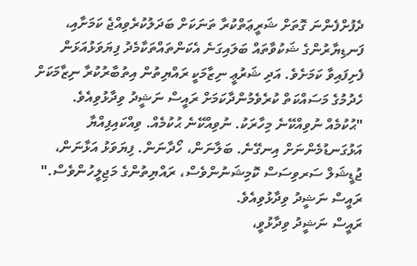ދެފުށްފެންނަ ގޮތަށް ޝަރީޢަތްކުރާ ތަނަކަށް ބަދަލުކުރެވިއްޖެ ކަމަށާއި، ފަނޑިޔާރުންގެ ޝަކުވާތައް ބަލައިގަނެ އެކަންތައްތަކާމެދު ފިޔަވަޅުއަޅަން ފެށިފައިވާ ކަމަށެވެ. އަދި ޝަރުޢީ ނިޒާމަކީ ރައްޔިތުން އިތުބާރުކުރާ ނިޒާމަކަށް ހެދުމުގެ މަސައްކަތް ކުރެވެމުންދާކަމަށް ރައީސް ނަޝީދު ވިދާޅުވިއެވެ.
"ޙުކުމެއް ނުވިއްކޭނެ މިހާރަކު. ނުވިއްކޭނެ ޙުކުމެއް. ވިއްކައިފިއްޔާ އަޅުގަނޑުމެންނަށް އިނގޭނެ. ބަލާނަން، ހޯދާނަން. ފިޔަވަޅު އަޅާނަން، ޖުޑީޝަލް ސަރވިސަސް ކޮމިޝަނުންވެސް، ރައްޔިތުންގެ މަޖިލީހުންވެސް." ރައީސް ނަޝީދު ވިދާޅުވިއެވެ.
ރައީސް ނަޝީދު ވިދާޅުވީ،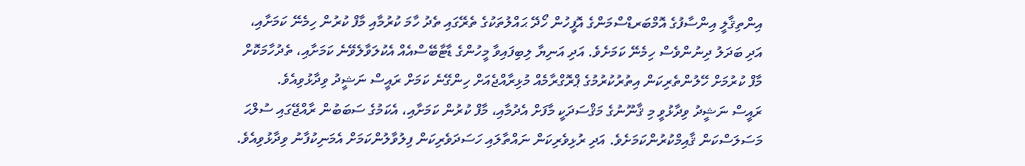އިންތިޤާލީ އިންސާފުގެ އޮމްބަރޑްސްމަންގެ އޮފީހުން ހޯދޭ ޙައްލުތަކުގެ ތެރޭގައި ތެދު ހާމަ ކުރުމާއި މާފް ކުރުން ހިމެނޭ ކަމަށާއި، އަދި ބަދަލު ދިނުންވެސް ހިމެނޭ ކަމަށެވެ. އަދި އަނިޔާ ލިބިފައިވާ މީހުންގެ ޑާޓާބޭސްއެއް އެކުލަވާލެވޭނެ ކަމަށާއި، ތެދުހާމަކޮށް މާފް ކުރުމަށް ހޭލުންތެރިކަން އިތުރުކުރުމުގެ ޕްރޮގްރާމެއް މުޅިރާއްޖެއަށް ހިންގޭނެ ކަމަށް ރައީސް ނަޝީދު ވިދާޅުވިއެވެ.
ރައީސް ނަޝީދު ވިދާޅުވީ މި ޤާނޫނުގެ މަޤްސަދަކީ މާފަށް އެދުމާއި، މާފް ކުރުން ކަމަށާއި، އެކަމުގެ ސަބަބުން ރާއްޖޭގައި ސުލްޙަ މަސަލަސްކަން ޤާއިމްކުރުންކަމަށެވެ. އަދި ރުޅިވެރިކަން ނައްތާލައި ހަސަދަވެރިކަން ފިލުވާލުންކަމަށް އެމަނިކުފާނު ވިދާޅުވިއެވެ.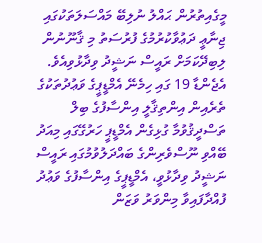މީގެއިތުރުން ޙައްލު ނުލިބޭ މައްސަލަތަކުގައި ޖިނާޢީ ދަޢުވާކުރުމުގެ ފުރުސަތު މި ޤާނޫނުން ލިބިދޭކަމަށް ރައީސް ނަޝީދު ވިދާޅުވިއެވެ.
އެޖެންޑާ 19 ގައި ހިމެނޭ އެމްޑީޕީގެ ވަޢުދުތަކުގެ ތެރެއިން އިންތިޤާލީ އިންސާފުގެ ބިލް ތަސްދީޤުވުމާ ގުޅިގެން އެމްޑީޕީ ހަރުގޭގައި މިއަދު ބޭއްވި ނޫސްވެރިންގެ ބައްދަލުވުމުގައި ރައީސް ނަޝީދު ވިދާޅުވީ، އެމްޑީޕީގެ އިންސާފުގެ ވަޢުދު ފުއްދާފައިވާ މިންވަރު ވަޒަން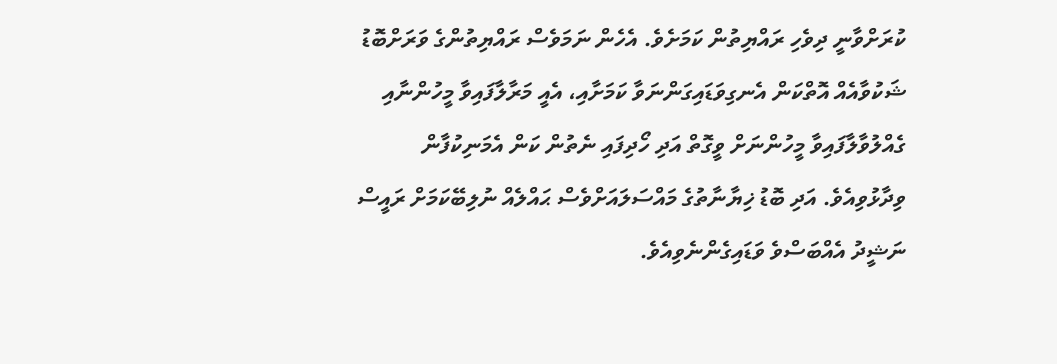ކުރަށްވާނީ ދިވެހި ރައްޔިތުން ކަމަށެވެ. އެހެން ނަމަވެސް ރައްޔިތުންގެ ވަރަށްބޮޑު ޝަކުވާއެއް އޮތްކަން އެނގިވަޑައިގަންނަވާ ކަމަށާއި، އެއީ މަރާލާފައިވާ މީހުންނާއި ގެއްލުވާލާފައިވާ މީހުންނަށް ވީގޮތް އަދި ހޯދިފައި ނެތުން ކަން އެމަނިކުފާން ވިދާޅުވިއެވެ. އަދި ބޮޑު ޚިޔާނާތުގެ މައްސަލައަށްވެސް ޙައްލެއް ނުލިބޭކަމަށް ރައީސް ނަޝީދު އެއްބަސްވެ ވަޑައިގެންނެވިއެވެ.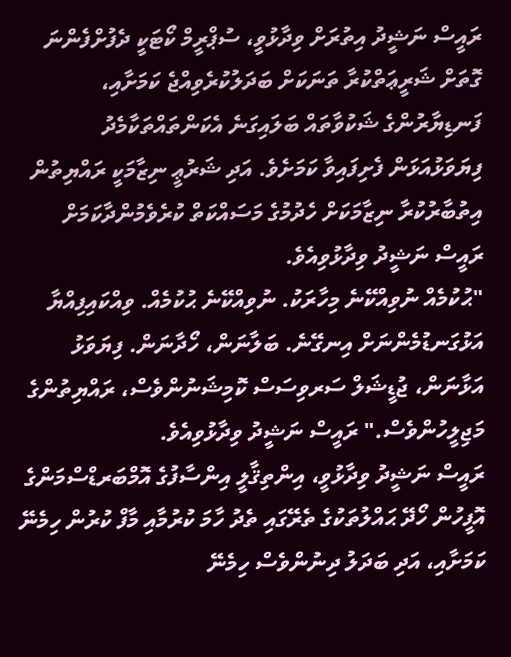ރައީސް ނަޝީދު އިތުރަށް ވިދާޅުވީ، ސުޕްރީމް ކޯޓަކީ ދެފުށްފެންނަ ގޮތަށް ޝަރީޢަތްކުރާ ތަނަކަށް ބަދަލުކުރެވިއްޖެ ކަމަށާއި، ފަނޑިޔާރުންގެ ޝަކުވާތައް ބަލައިގަނެ އެކަންތައްތަކާމެދު ފިޔަވަޅުއަޅަން ފެށިފައިވާ ކަމަށެވެ. އަދި ޝަރުޢީ ނިޒާމަކީ ރައްޔިތުން އިތުބާރުކުރާ ނިޒާމަކަށް ހެދުމުގެ މަސައްކަތް ކުރެވެމުންދާކަމަށް ރައީސް ނަޝީދު ވިދާޅުވިއެވެ.
"ޙުކުމެއް ނުވިއްކޭނެ މިހާރަކު. ނުވިއްކޭނެ ޙުކުމެއް. ވިއްކައިފިއްޔާ އަޅުގަނޑުމެންނަށް އިނގޭނެ. ބަލާނަން، ހޯދާނަން. ފިޔަވަޅު އަޅާނަން، ޖުޑީޝަލް ސަރވިސަސް ކޮމިޝަނުންވެސް، ރައްޔިތުންގެ މަޖިލީހުންވެސް." ރައީސް ނަޝީދު ވިދާޅުވިއެވެ.
ރައީސް ނަޝީދު ވިދާޅުވީ، އިންތިޤާލީ އިންސާފުގެ އޮމްބަރޑްސްމަންގެ އޮފީހުން ހޯދޭ ޙައްލުތަކުގެ ތެރޭގައި ތެދު ހާމަ ކުރުމާއި މާފް ކުރުން ހިމެނޭ ކަމަށާއި، އަދި ބަދަލު ދިނުންވެސް ހިމެނޭ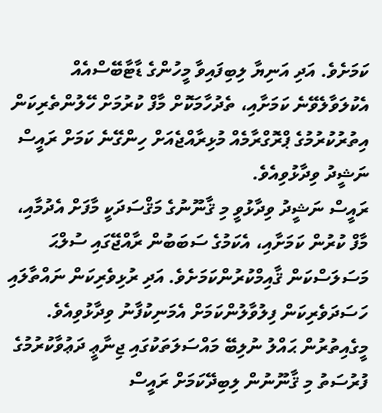ކަމަށެވެ. އަދި އަނިޔާ ލިބިފައިވާ މީހުންގެ ޑާޓާބޭސްއެއް އެކުލަވާލެވޭނެ ކަމަށާއި، ތެދުހާމަކޮށް މާފް ކުރުމަށް ހޭލުންތެރިކަން އިތުރުކުރުމުގެ ޕްރޮގްރާމެއް މުޅިރާއްޖެއަށް ހިންގޭނެ ކަމަށް ރައީސް ނަޝީދު ވިދާޅުވިއެވެ.
ރައީސް ނަޝީދު ވިދާޅުވީ މި ޤާނޫނުގެ މަޤްސަދަކީ މާފަށް އެދުމާއި، މާފް ކުރުން ކަމަށާއި، އެކަމުގެ ސަބަބުން ރާއްޖޭގައި ސުލްޙަ މަސަލަސްކަން ޤާއިމްކުރުންކަމަށެވެ. އަދި ރުޅިވެރިކަން ނައްތާލައި ހަސަދަވެރިކަން ފިލުވާލުންކަމަށް އެމަނިކުފާނު ވިދާޅުވިއެވެ. މީގެއިތުރުން ޙައްލު ނުލިބޭ މައްސަލަތަކުގައި ޖިނާޢީ ދަޢުވާކުރުމުގެ ފުރުސަތު މި ޤާނޫނުން ލިބިދޭކަމަށް ރައީސް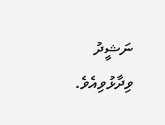ނަޝީދު ވިދާޅުވިއެވެ.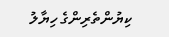ކިޔުންތެރިންގެ ހިޔާލު